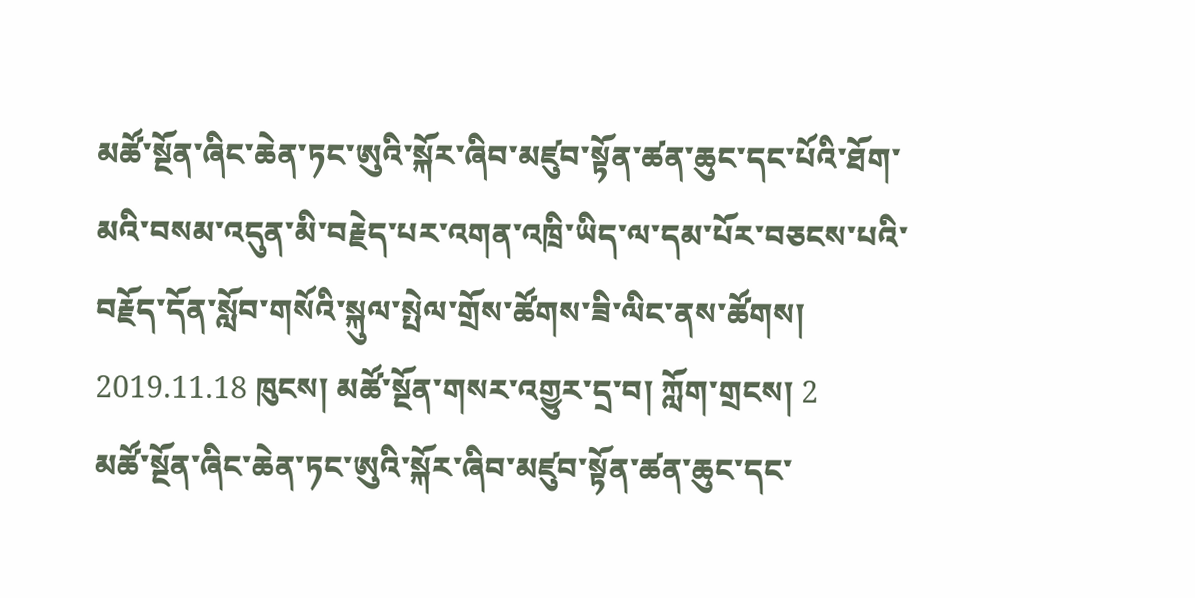མཚོ་སྔོན་ཞིང་ཆེན་ཏང་ཨུའི་སྐོར་ཞིབ་མཛུབ་སྟོན་ཚན་ཆུང་དང་པོའི་ཐོག་མའི་བསམ་འདུན་མི་བརྗེད་པར་འགན་འཁྲི་ཡིད་ལ་དམ་པོར་བཅངས་པའི་བརྗོད་དོན་སློབ་གསོའི་སྐུལ་སྤེལ་གྲོས་ཚོགས་ཟི་ལིང་ནས་ཚོགས།
2019.11.18 ཁུངས། མཚོ་སྔོན་གསར་འགྱུར་དྲ་བ། ཀློག་གྲངས། 2
མཚོ་སྔོན་ཞིང་ཆེན་ཏང་ཨུའི་སྐོར་ཞིབ་མཛུབ་སྟོན་ཚན་ཆུང་དང་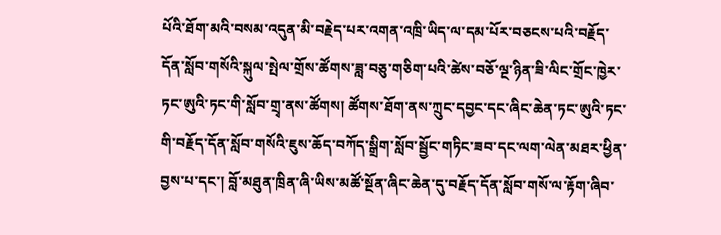པོའི་ཐོག་མའི་བསམ་འདུན་མི་བརྗེད་པར་འགན་འཁྲི་ཡིད་ལ་དམ་པོར་བཅངས་པའི་བརྗོད་དོན་སློབ་གསོའི་སྐུལ་སྤེལ་གྲོས་ཚོགས་ཟླ་བཅུ་གཅིག་པའི་ཚེས་བཅོ་ལྔ་ཉིན་ཟི་ལིང་གྲོང་ཁྱེར་ཏང་ཨུའི་ཏང་གི་སློབ་གྲྭ་ནས་ཚོགས། ཚོགས་ཐོག་ནས་ཀྲུང་དབྱང་དང་ཞིང་ཆེན་ཏང་ཨུའི་ཏང་གི་བརྗོད་དོན་སློབ་གསོའི་ཇུས་ཆོད་བཀོད་སྒྲིག་སློབ་སྦྱོང་གཏིང་ཟབ་དང་ལག་ལེན་མཐར་ཕྱིན་བྱས་པ་དང་། བློ་མཐུན་ཁྲིན་ཞི་ཡིས་མཚོ་སྔོན་ཞིང་ཆེན་དུ་བརྗོད་དོན་སློབ་གསོ་ལ་རྟོག་ཞིབ་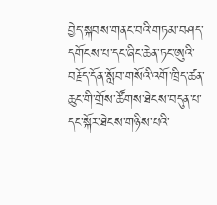བྱེད་སྐབས་གནང་བའི་གཏམ་བཤད་དགོངས་པ་དང་ཞིང་ཆེན་ཏང་ཨུའི་བརྗོད་དོན་སློབ་གསོའི་འགོ་ཁྲིད་ཚན་ཆུང་གི་གྲོས་ཚོགས་ཐེངས་བདུན་པ་དང་སྐོར་ཐེངས་གཉིས་པའི་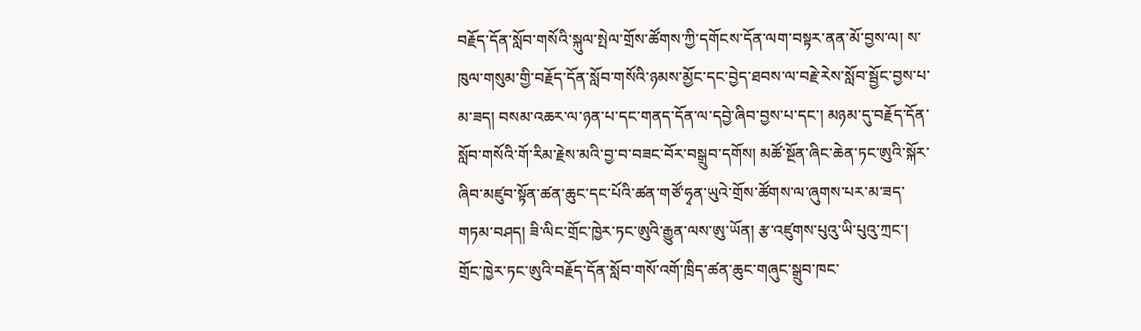བརྗོད་དོན་སློབ་གསོའི་སྐུལ་སྤེལ་གྲོས་ཚོགས་ཀྱི་དགོངས་དོན་ལག་བསྟར་ནན་མོ་བྱས་ལ། ས་ཁུལ་གསུམ་གྱི་བརྗོད་དོན་སློབ་གསོའི་ཉམས་མྱོང་དང་བྱེད་ཐབས་ལ་བརྗེ་རེས་སློབ་སྦྱོང་བྱས་པ་མ་ཟད། བསམ་འཆར་ལ་ཉན་པ་དང་གནད་དོན་ལ་དབྱེ་ཞིབ་བྱས་པ་དང་། མཉམ་དུ་བརྗོད་དོན་སློབ་གསོའི་གོ་རིམ་རྗེས་མའི་བྱ་བ་བཟང་བོར་བསྒྲུབ་དགོས། མཚོ་སྔོན་ཞིང་ཆེན་ཏང་ཨུའི་སྐོར་ཞིབ་མཛུབ་སྟོན་ཚན་ཆུང་དང་པོའི་ཚན་གཙོ་ཧྭན་ཡུའེ་གྲོས་ཚོགས་ལ་ཞུགས་པར་མ་ཟད་གཏམ་བཤད། ཟི་ལིང་གྲོང་ཁྱེར་ཏང་ཨུའི་རྒྱུན་ལས་ཨུ་ཡོན། རྩ་འཛུགས་པུའུ་ཡི་པུའུ་ཀྲང་། གྲོང་ཁྱེར་ཏང་ཨུའི་བརྗོད་དོན་སློབ་གསོ་འགོ་ཁྲིད་ཚན་ཆུང་གཞུང་སྒྲུབ་ཁང་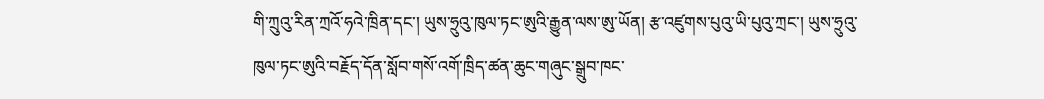གི་ཀྲུའུ་རིན་ཀྲའོ་ཧའེ་ཁྲིན་དང་། ཡུས་ཧྲུའུ་ཁུལ་ཏང་ཨུའི་རྒྱུན་ལས་ཨུ་ཡོན། རྩ་འཛུགས་པུའུ་ཡི་པུའུ་ཀྲང་། ཡུས་ཧྲུའུ་ཁུལ་ཏང་ཨུའི་བརྗོད་དོན་སློབ་གསོ་འགོ་ཁྲིད་ཚན་ཆུང་གཞུང་སྒྲུབ་ཁང་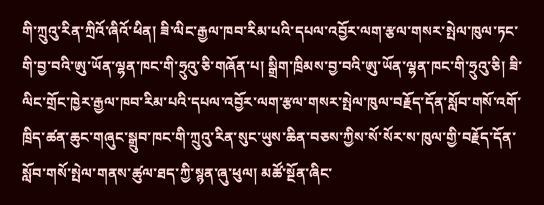གི་ཀྲུའུ་རིན་ཀྲིའོ་ཞིའོ་ཕིན། ཟི་ལིང་རྒྱལ་ཁབ་རིམ་པའི་དཔལ་འབྱོར་ལག་རྩལ་གསར་སྤེལ་ཁུལ་ཏང་གི་བྱ་བའི་ཨུ་ཡོན་ལྷན་ཁང་གི་ཧྲུའུ་ཅི་གཞོན་པ། སྒྲིག་ཁྲིམས་བྱ་བའི་ཨུ་ཡོན་ལྷན་ཁང་གི་ཧྲུའུ་ཅི། ཟི་ལིང་གྲོང་ཁྱེར་རྒྱལ་ཁབ་རིམ་པའི་དཔལ་འབྱོར་ལག་རྩལ་གསར་སྤེལ་ཁུལ་བརྗོད་དོན་སློབ་གསོ་འགོ་ཁྲིད་ཚན་ཆུང་གཞུང་སྒྲུབ་ཁང་གི་ཀྲུའུ་རིན་སུང་ཡུས་ཆིན་བཅས་ཀྱིས་སོ་སོར་ས་ཁུལ་གྱི་བརྗོད་དོན་སློབ་གསོ་སྤེལ་གནས་ཚུལ་ཐད་ཀྱི་སྙན་ཞུ་ཕུལ། མཚོ་སྔོན་ཞིང་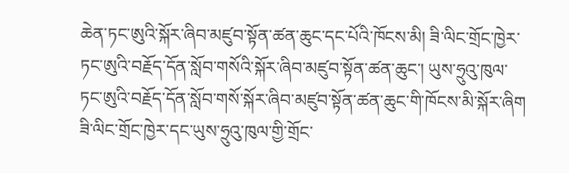ཆེན་ཏང་ཨུའི་སྐོར་ཞིབ་མཛུབ་སྟོན་ཚན་ཆུང་དང་པོའི་ཁོངས་མི། ཟི་ལིང་གྲོང་ཁྱེར་ཏང་ཨུའི་བརྗོད་དོན་སློབ་གསོའི་སྐོར་ཞིབ་མཛུབ་སྟོན་ཚན་ཆུང་། ཡུས་ཧྲུའུ་ཁུལ་ཏང་ཨུའི་བརྗོད་དོན་སློབ་གསོ་སྐོར་ཞིབ་མཛུབ་སྟོན་ཚན་ཆུང་གི་ཁོངས་མི་སྐོར་ཞིག ཟི་ལིང་གྲོང་ཁྱེར་དང་ཡུས་ཧྲུའུ་ཁུལ་གྱི་གྲོང་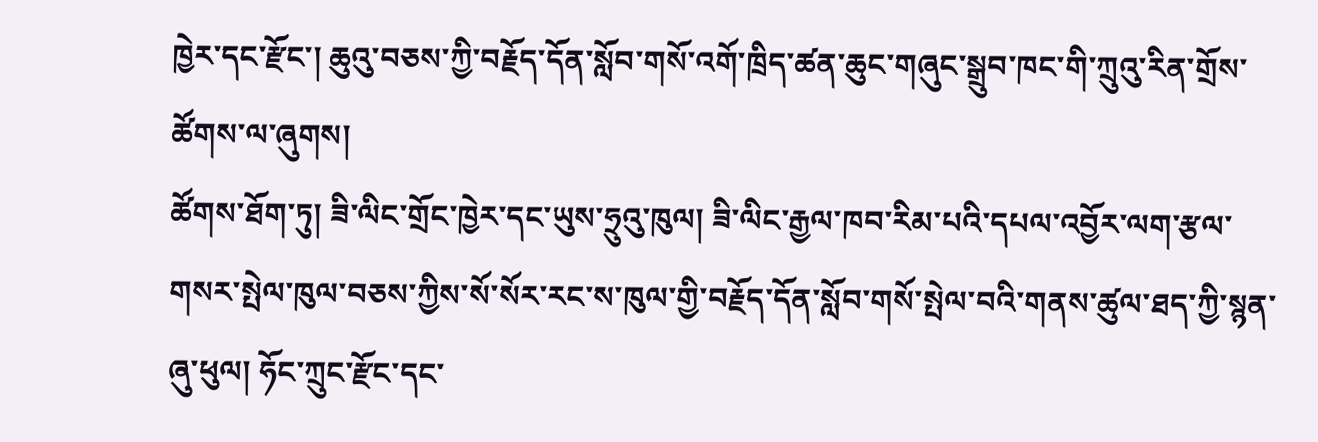ཁྱེར་དང་རྫོང་། ཆུའུ་བཅས་ཀྱི་བརྗོད་དོན་སློབ་གསོ་འགོ་ཁྲིད་ཚན་ཆུང་གཞུང་སྒྲུབ་ཁང་གི་ཀྲུའུ་རིན་གྲོས་ཚོགས་ལ་ཞུགས།
ཚོགས་ཐོག་ཏུ། ཟི་ལིང་གྲོང་ཁྱེར་དང་ཡུས་ཧྲུའུ་ཁུལ། ཟི་ལིང་རྒྱལ་ཁབ་རིམ་པའི་དཔལ་འབྱོར་ལག་རྩལ་གསར་སྤེལ་ཁུལ་བཅས་ཀྱིས་སོ་སོར་རང་ས་ཁུལ་གྱི་བརྗོད་དོན་སློབ་གསོ་སྤེལ་བའི་གནས་ཚུལ་ཐད་ཀྱི་སྙན་ཞུ་ཕུལ། ཧོང་ཀྲུང་རྫོང་དང་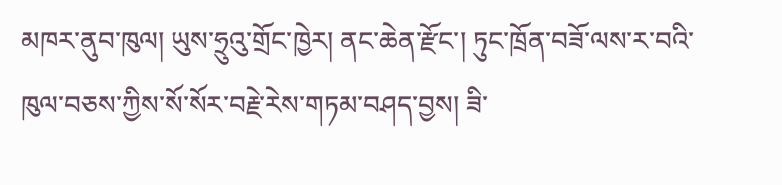མཁར་ནུབ་ཁུལ། ཡུས་ཧྲུའུ་གྲོང་ཁྱེར། ནང་ཆེན་རྫོང་། ཏུང་ཁྲོན་བཟོ་ལས་ར་བའི་ཁུལ་བཅས་ཀྱིས་སོ་སོར་བརྗེ་རེས་གཏམ་བཤད་བྱས། ཟི་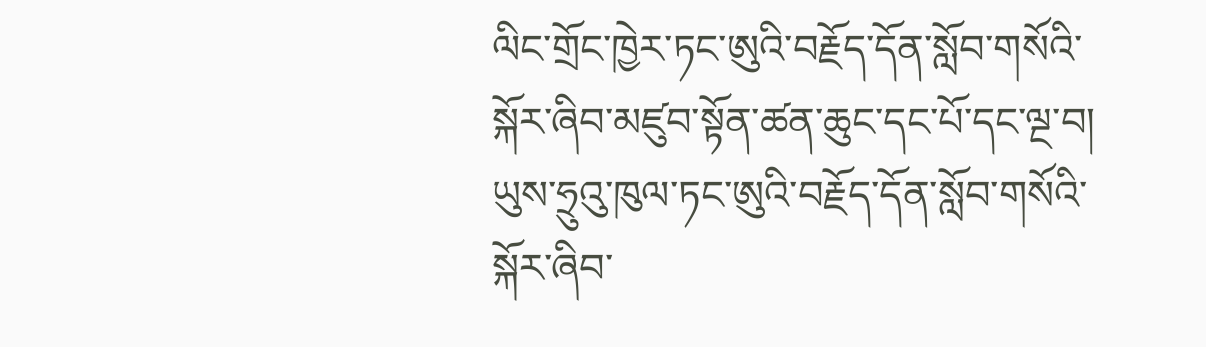ལིང་གྲོང་ཁྱེར་ཏང་ཨུའི་བརྗོད་དོན་སློབ་གསོའི་སྐོར་ཞིབ་མཛུབ་སྟོན་ཚན་ཆུང་དང་པོ་དང་ལྔ་བ། ཡུས་ཧྲུའུ་ཁུལ་ཏང་ཨུའི་བརྗོད་དོན་སློབ་གསོའི་སྐོར་ཞིབ་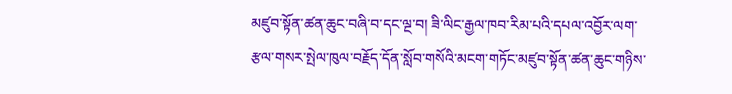མཛུབ་སྟོན་ཚན་ཆུང་བཞི་བ་དང་ལྔ་བ། ཟི་ལིང་རྒྱལ་ཁབ་རིམ་པའི་དཔལ་འབྱོར་ལག་རྩལ་གསར་སྤེལ་ཁུལ་བརྗོད་དོན་སློབ་གསོའི་མངག་གཏོང་མཛུབ་སྟོན་ཚན་ཆུང་གཉིས་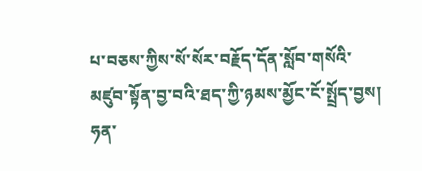པ་བཅས་ཀྱིས་སོ་སོར་བརྗོད་དོན་སློབ་གསོའི་མཛུབ་སྟོན་བྱ་བའི་ཐད་ཀྱི་ཉམས་མྱོང་ངོ་སྤྲོད་བྱས།
ཧན་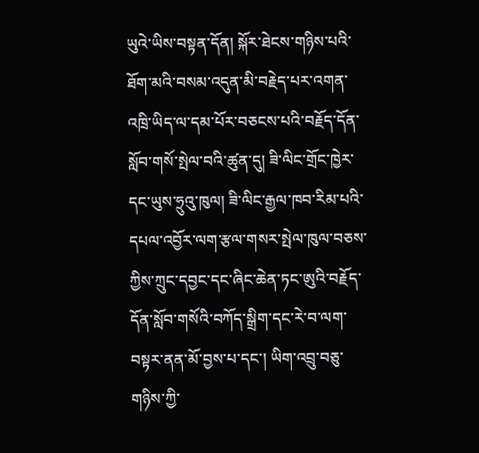ཡུའེ་ཡིས་བསྟན་དོན། སྐོར་ཐེངས་གཉིས་པའི་ཐོག་མའི་བསམ་འདུན་མི་བརྗེད་པར་འགན་འཁྲི་ཡིད་ལ་དམ་པོར་བཅངས་པའི་བརྗོད་དོན་སློབ་གསོ་སྤེལ་བའི་ཚུན་དུ། ཟི་ལིང་གྲོང་ཁྱེར་དང་ཡུས་ཧྲུའུ་ཁུལ། ཟི་ལིང་རྒྱལ་ཁབ་རིམ་པའི་དཔལ་འབྱོར་ལག་རྩལ་གསར་སྤེལ་ཁུལ་བཅས་ཀྱིས་ཀྲུང་དབྱང་དང་ཞིང་ཆེན་ཏང་ཨུའི་བརྗོད་དོན་སློབ་གསོའི་བཀོད་སྒྲིག་དང་རེ་བ་ལག་བསྟར་ནན་མོ་བྱས་པ་དང་། ཡིག་འབྲུ་བཅུ་གཉིས་ཀྱི་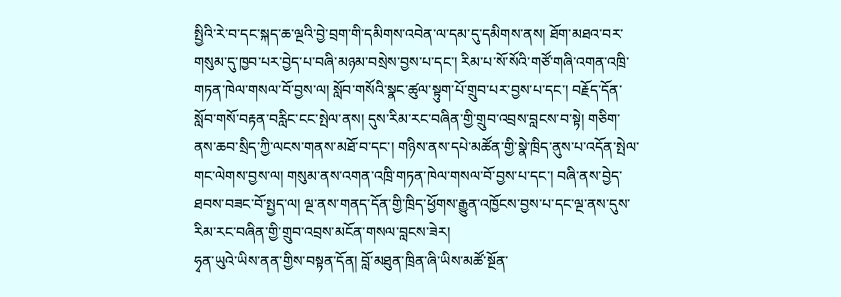སྤྱིའི་རེ་བ་དང་སྐད་ཆ་ལྔའི་བྱེ་བྲག་གི་དམིགས་འབེན་ལ་དམ་དུ་དམིགས་ནས། ཐོག་མཐའ་བར་གསུམ་དུ་ཁྱབ་པར་བྱེད་པ་བཞི་མཉམ་བསྲེས་བྱས་པ་དང་། རིམ་པ་སོ་སོའི་གཙོ་གཞི་འགན་འཁྲི་གཏན་ཁེལ་གསལ་བོ་བྱས་ལ། སློབ་གསོའི་སྣང་ཚུལ་སྟུག་པོ་གྲུབ་པར་བྱས་པ་དང་། བརྗོད་དོན་སློབ་གསོ་བརྟན་བརླིང་ངང་སྤེལ་ནས། དུས་རིམ་རང་བཞིན་གྱི་གྲུབ་འབྲས་བླངས་བ་སྟེ། གཅིག་ནས་ཆབ་སྲིད་ཀྱི་ལངས་གནས་མཐོ་བ་དང་། གཉིས་ནས་དཔེ་མཚོན་གྱི་སྣེ་ཁྲིད་ནུས་པ་འདོན་སྤེལ་གང་ལེགས་བྱས་ལ། གསུམ་ནས་འགན་འཁྲི་གཏན་ཁེལ་གསལ་བོ་བྱས་པ་དང་། བཞི་ནས་བྱེད་ཐབས་བཟང་བོ་སྤྱད་ལ། ལྔ་ནས་གནད་དོན་གྱི་ཁྲིད་ཕྱོགས་རྒྱུན་འཁྱོངས་བྱས་པ་དང་ལྔ་ནས་དུས་རིམ་རང་བཞིན་གྱི་གྲུབ་འབྲས་མངོན་གསལ་བླངས་ཟེར།
ཧྭན་ཡུའེ་ཡིས་ནན་གྱིས་བསྟན་དོན། བློ་མཐུན་ཁྲིན་ཞི་ཡིས་མཚོ་སྔོན་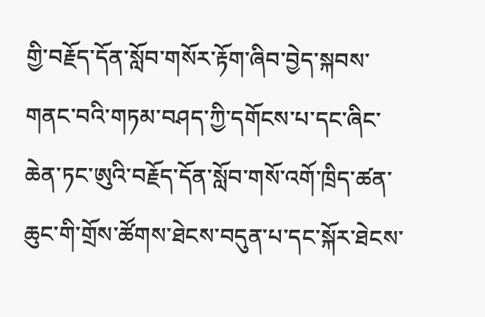གྱི་བརྗོད་དོན་སློབ་གསོར་རྟོག་ཞིབ་བྱེད་སྐབས་གནང་བའི་གཏམ་བཤད་ཀྱི་དགོངས་པ་དང་ཞིང་ཆེན་ཏང་ཨུའི་བརྗོད་དོན་སློབ་གསོ་འགོ་ཁྲིད་ཚན་ཆུང་གི་གྲོས་ཚོགས་ཐེངས་བདུན་པ་དང་སྐོར་ཐེངས་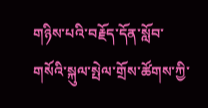གཉིས་པའི་བརྗོད་དོན་སློབ་གསོའི་སྐུལ་སྤེལ་གྲོས་ཚོགས་ཀྱི་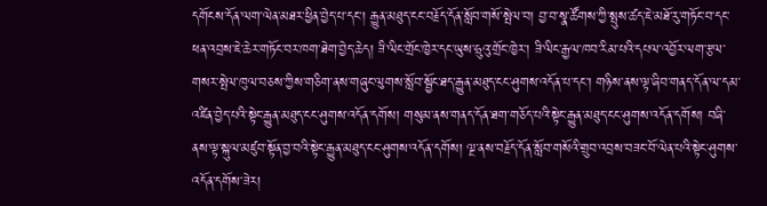དགོངས་དོན་ལག་ལེན་མཐར་ཕྱིན་བྱེད་པ་དང་། རྒྱུན་མཐུད་ངང་བརྗོད་དོན་སློབ་གསོ་སྤེལ་བ། བྱ་བ་སྣ་ཚོགས་ཀྱི་སྤུས་ཚད་ཇེ་མཐོ་རུ་གཏོང་བ་དང་ཕན་འབྲས་ཇེ་ཆེར་གཏོང་བར་ཁག་ཐེག་བྱེད་ཆེད། ཟི་ལིང་གྲོང་ཁྱེར་དང་ཡུས་ཧྲུའུ་གྲོང་ཁྱེར་། ཟི་ལིང་རྒྱལ་ཁབ་རིམ་པའི་དཔལ་འབྱོར་ལག་རྩལ་གསར་སྤེལ་ཁུལ་བཅས་ཀྱིས་གཅིག་ནས་གཞུང་ལུགས་སློབ་སྦྱོང་ཐད་རྒྱུན་མཐུད་ངང་ཤུགས་འདོན་པ་དང་། གཉིས་ནས་ལྟ་ཞིབ་གནད་དོན་ལ་དམ་འཛིན་བྱེད་པའི་སྟེང་རྒྱུན་མཐུད་ངང་ཤུགས་འདོན་དགོས། གསུམ་ནས་གནད་དོན་ཐག་གཅོད་པའི་སྟེང་རྒྱུན་མཐུད་ངང་ཤུགས་འདོན་དགོས། བཞི་ནས་ལྟ་སྐུལ་མཛུབ་སྟོན་བྱ་བའི་སྟེང་རྒྱུན་མཐུད་ངང་ཤུགས་འདོན་དགོས། ལྔ་ནས་བརྗོད་དོན་སློབ་གསོའི་གྲུབ་འབྲས་བཟང་བོ་ལེན་པའི་སྟེང་ཤུགས་འདོན་དགོས་ཟེར།